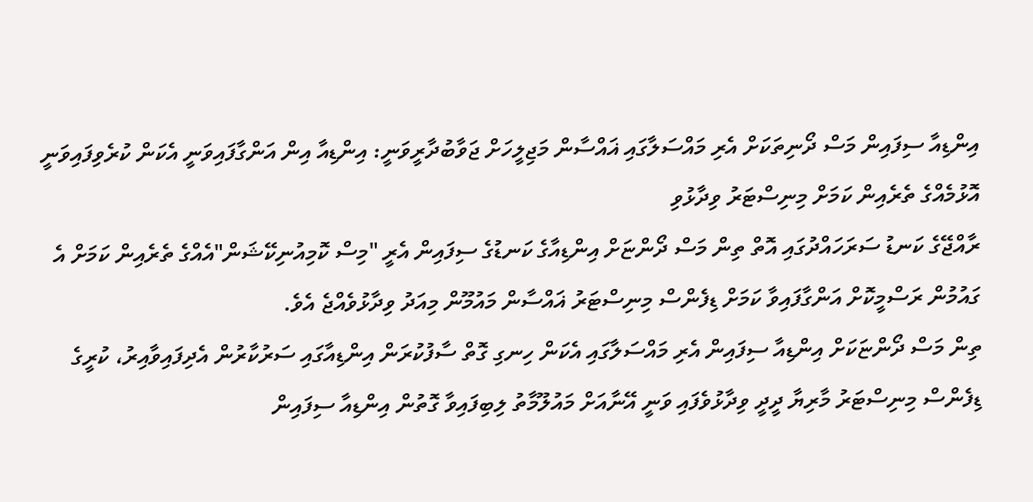އިންޑިއާ ސިފައިން މަސް ދޯނިތަކަށް އެރި މައްސަލާގައި ޣައްސާން މަޖިލީހަށް ޖަވާބުދާރީވަނީ: އިންޑިއާ އިން އަންގާފައިވަނީ އެކަން ކުރެވިފައިވަނީ އޮޅުމެއްގެ ތެރެއިން ކަމަށް މިނިސްޓަރު ވިދާޅުވި
ރާއްޖޭގެ ކަނޑު ސަރަހައްދުގައި އޮތް ތިން މަސް ދޯންޏަށް އިންޑިއާގެ ކަނޑުގެ ސިފައިން އެރީ "މިސް ކޮމިއުނިކޭޝަން"އެއްގެ ތެރެއިން ކަމަށް އެ ގައުމުން ރަސްމީކޮށް އަންގާފައިވާ ކަމަށް ޑިފެންސް މިނިސްޓަރު ޣައްސާން މައުމޫން މިއަދު ވިދާޅުވެއްޖެ އެވެ.
ތިން މަސް ދޯންޏަކަށް އިންޑިއާ ސިފައިން އެރި މައްސަލާގައި އެކަން ހިނގި ގޮތް ސާފުކުރަން އިންޑިއާގައި ސަރުކާރުން އެދިފައިވާއިރު، ކުރީގެ ޑިފެންސް މިނިސްޓަރު މާރިޔާ ދީދީ ވިދާޅުވެފައި ވަނީ އޭނާއަށް މައުލޫމާތު ލިބިފައިވާ ގޮތުން އިންޑިއާ ސިފައިން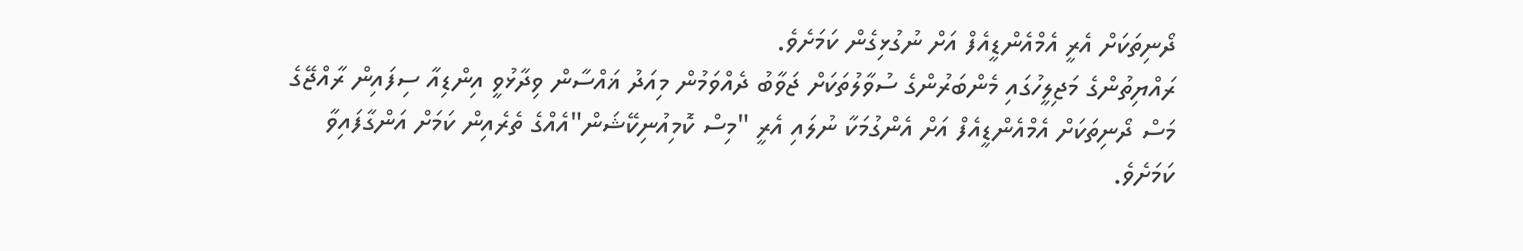ދޯނިތަކަށް އެރީ އެމްއެންޑީއެފް އަށް ނުގުޅިގެން ކަމަށެވެ.
ރައްޔިތުންގެ މަޖިލީހުގައި މެންބަރުންގެ ސުވާލުތަކަށް ޖަވާބު ދެއްވަމުން މިއަދު ޣައްސާން ވިދާޅުވީ އިންޑިއާ ސިފައިން ރާއްޖޭގެ މަސް ދޯނިތަކަށް އެމްއެންޑީއެފް އަށް އެންގުމަކާ ނުލައި އެރީ "މިސް ކޮމިއުނިކޭޝަން"އެއްގެ ތެރެއިން ކަމަށް އަންގާފައިވާ ކަމަށެވެ.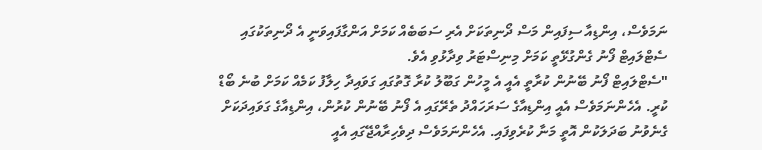ނަމަވެސް، އިންޑިއާ ސިފައިން މަސް ދޯނިތަކަށް އެރި ސަބަބެއް ކަމަށް އަންގާފައިވަނީ އެ ދޯނިތަކުގައި ސެޓްލައިޓް ފޯނު ގެންގުޅޭތީ ކަމަށް މިނިސްޓަރު ވިދާޅުވި އެވެ.
"ސެޓްލައިޓް ފޯނު ބޭނުން ކުރާތީ އެއީ އެ މީހުން ގަބޫލު ކުރާ ގޮތުގައި ގަވައިދާ ހިލާފު ކަމެއް ކަމަށް ބުނެ ބޯޑް ކުރީ. އެހެންނަމަވެސް އެއީ އިންޑިއާގެ ސަރަހައްދު ތެރޭގައި އެ ފޯނު ބޭނުން ކުރުން، އިންޑިއާގެ ގަވައިދަކަށް ގެނެވުނު ބަދަލަކުން އޮތީ މަނާ ކުރެވިފައި. އެހެންނަމަވެސް ދިވެހިރާއްޖޭގައި އެއީ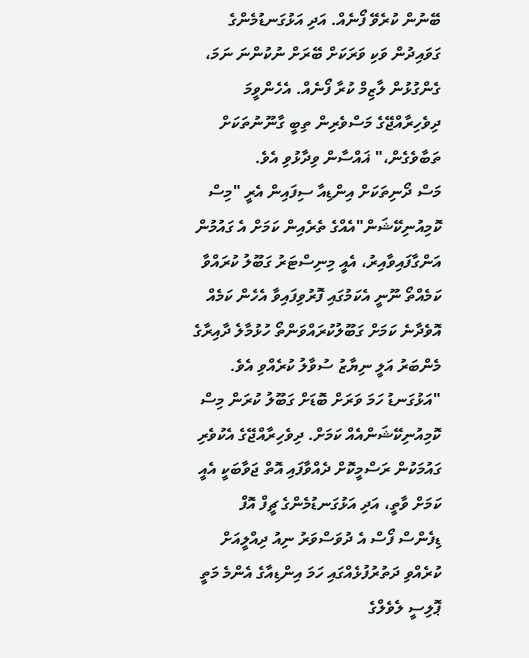ބޭނުން ކުރެވޭ ފޯނެއް. އަދި އަޅުގަނޑުމެންގެ ގަވައިދުން ވަކި ވަރަކަށް ބޭރަށް ނުކުންނަ ނަމަ، ގެންގުޅުން ލާޒިމް ކުރާ ފޯނެއް. އެހެންވީމަ ދިވެހިރާއްޖޭގެ މަސްވެރިން ތިބީ ގާނޫނުތަކަށް ތަބާވެގެން،" ޣައްސާން ވިދާޅުވި އެވެ.
މަސް ދޯނިތަކަށް އިންޑިއާ ސިފައިން އެރީ "މިސް ކޮމިއުނިކޭޝަން"އެއްގެ ތެރެއިން ކަމަށް އެ ގައުމުން އަންގާފައިވާއިރު، އެއީ މިނިސްޓަރު ގަބޫލު ކުރައްވާ ކަމެއްތޯ ނޫނީ އެކަމުގައި ފޮރުވިފައިވާ އެހެން ކަމެއް އޮވެދާނެ ކަމަށް ގަބޫލުކުރައްވަންތޯ ހުޅުމާލެ ދާއިރާގެ މެންބަރު އަލީ ނިޔާޒު ސުވާލު ކުރެއްވި އެވެ.
"އަޅުގަނޑު ހަމަ ވަރަށް ބޮޑަށް ގަބޫލު ކުރަން މިސް ކޮމިއުނިކޭޝަންއެއް ކަމަށް. ދިވެހިރާއްޖޭގެ އެކުވެރި ގައުމަކުން ރަސްމީކޮށް ދެއްވާފައި އޮތް ޖަވާބަކީ އެއީ ކަމަށް ވާތީ، އަދި އަޅުގަނޑުމެންގެ ޗީފް އޮފް ޑިފެންސް ފޯސް އެ ދުވަސްވަރު ނިއު ދިއްލީއަށް ކުރެއްވި ދަތުރުފުޅެއްގައި ހަމަ އިންޑިއާގެ އެންމެ މަތީ ޕޮލިސީ ލެވެލްގެ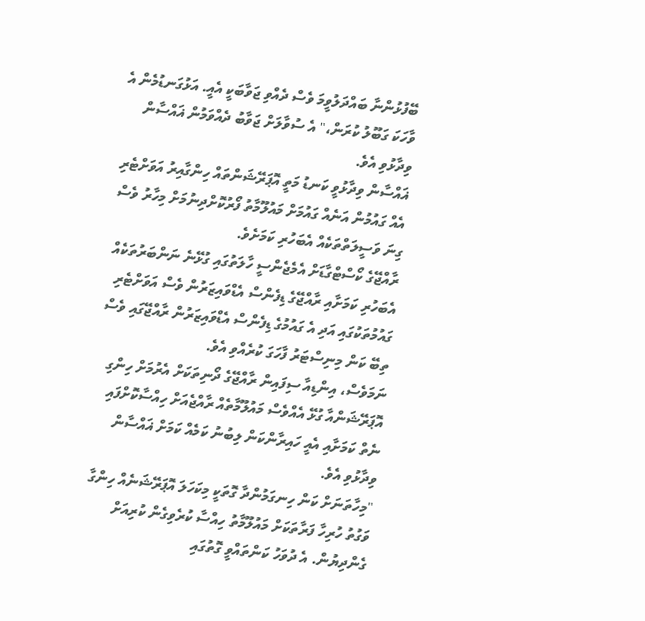ބޭފުޅުންނާ ބައްދަލުވީމަ ވެސް ދެއްވި ޖަވާބަކީ އެއީ. އަޅުގަނޑުމެން އެ ވާހަކަ ގަބޫލު ކުރަން،" އެ ސުވާލަށް ޖަވާބު ދެއްވަމުން ޣައްސާން ވިދާޅުވި އެވެ.
ޣައްސާން ވިދާޅުވީ ކަނޑު މަތީ އޮޕަރޭޝަންތައް ހިންގާއިރު އަވަށްޓެރި އެއް ގައުމުން އަނެއް ގައުމަށް މައުލޫމާތު ފޯރުކޮށްދިނުމަށް މިހާރު ވެސް ގިނަ ވަސީލަތްތަކެއް އެބަހުރި ކަމަށެވެ.
ރާއްޖޭގެ ކޯސްޓްގާޑަށް އެމެޖެންސީ ހާލަތުގައި ގުޅޭނެ ނަންބަރުތަކެއް އެބަހުރި ކަމަށާއި ރާއްޖޭގެ ޑިފެންސް އެޑްވައިޒަރުން ވެސް އަވަށްޓެރި ގައުމުތަކުގައި އަދި އެ ގައުމުގެ ޑިފެންސް އެޑްވައިޒަރުން ރާއްޖޭގައި ވެސް ތިބޭ ކަން މިނިސްޓަރު ފާހަގަ ކުރެއްވި އެވެ.
ނަމަވެސް، އިންޑިއާ ސިފައިން ރާއްޖޭގެ ދޯނިތަކަށް އެރުމަށް ހިންގި އޮޕަރޭޝަންއާ ގުޅޭ އެއްވެސް މައުލޫމާތެއް ރާއްޖެއަށް ހިއްސާކޮށްފައި ނެތް ކަމަށާއި އެއީ ހައިރާންކަން ލިބުނު ކަމެއް ކަމަށް ޣައްސާން ވިދާޅުވި އެވެ.
"މިހާތަނަށް ކަން ހިނގަމުންދާ ގޮތަކީ މިކަހަލަ އޮޕަރޭޝަނެއް ހިންގާ ވަގުތު ހުރިހާ ފަރާތަކަށް މައުލޫމާތު ހިއްސާ ކުރެވިގެން ކުރިއަށް ގެންދިޔުން. އެ ދުވަހު ކަންތައްވީ ގޮތުގައި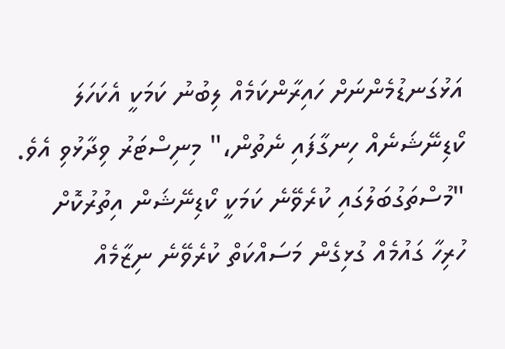އަޅުގަނޑުމެންނަށް ހައިރާންކަމެއް ލިބުނު ކަމަކީ އެކަހަލަ ކޯޑިނޭޝަނެއް ހިނގާފައި ނެތުން،" މިނިސްޓަރު ވިދާޅުވި އެވެ.
"މުސްތަގުބަލުގައި ކުރެވޭނެ ކަމަކީ ކޯޑިނޭޝަން އިތުރުކޮށް ހުރިހާ ގައުމެއް ގުޅިގެން މަސައްކަތް ކުރެވޭނެ ނިޒާމެއް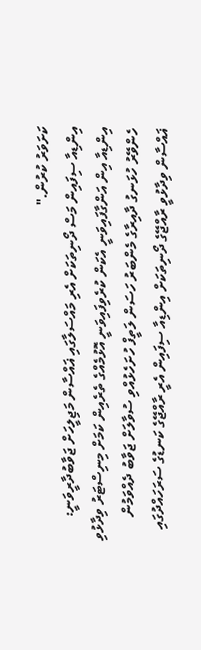ކަށަވަރު ކުރުން."
އިންޑިއާ ސިފައިން މަސް ދޯނިތަކަށް އެރި މައްސަލާގައި ޣައްސާން މަޖިލީހަށް ޖަވާބުދާރީވަނީ: އިންޑިއާ އިން އަންގާފައިވަނީ އެކަން ކުރެވިފައިވަނީ އޮޅުމެއްގެ ތެރެއިން ކަމަށް މިނިސްޓަރު ވިދާޅުވި
ހެންވޭރު ހުޅަނގު ދާއިރާގެ މެންބަރު ހަސަން ލަތީފް ހުށަހެޅުއްވި ސުވާލަށް ޖަވާބު ދެއްވަމުން ޣައްސާން ވިދާޅުވީ ރާއްޖޭގެ ދޯނިތަކަށް އިންޑިއާ ސިފައިން އެރީ ރާއްޖޭގެ ކަނޑުގެ ސަރަހައްދުގައި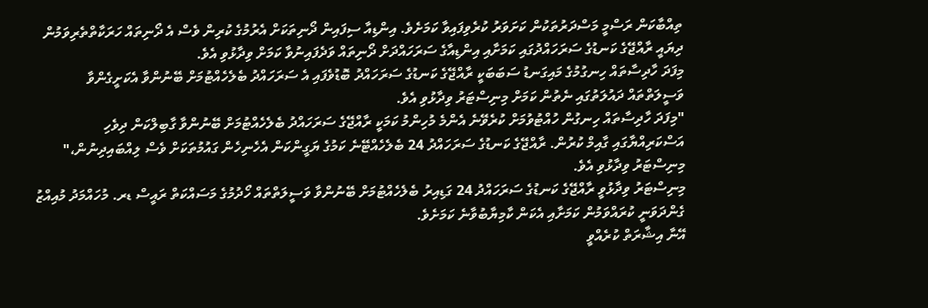ތިއްބާކަން ރަސްމީ މަސްދަރުތަކުން ކަށަވަރު ކުރެވިފައިވާ ކަމަށެވެ. އިންޑިއާ ސިފައިން ދޯނިތަކަށް އެރުމުގެ ކުރިން ވެސް އެ ދޯނިތައް ހަރަކާތްތެރިވަމުން ދިޔައީ ރާއްޖޭގެ ކަނޑުގެ ސަރަހައްދުގައި ކަމަށާއި އިންޑިއާގެ ސަރަހައްދަށް ދޯނިތައް ވަދެފައިނުވާ ކަމަށް ވިދާޅުވި އެވެ.
މިފަދަ ހާދިސާތައް ހިނގުމުގެ މައިގަނޑު ސަބަބަކީ ރާއްޖޭގެ ކަނޑުގެ ސަރަހައްދު ބޮޑުވެފައި އެ ސަރަހައްދު ބެލެހެއްޓުމަށް ބޭނުންވާ އެކަށީގެންވާ ވަސީލަތްތައް ދައުލަތުގައި ނެތުން ކަމަށް މިނިސްޓަރު ވިދާޅުވި އެވެ.
"މިފަދަ ހާދިސާތައް ހިނގުން ހުއްޓުވުމަށް ކުރެވޭނެ އެންމެ މުހިންމު ކަމަކީ ރާއްޖޭގެ ސަރަހައްދު ބެލެހެއްޓުމަށް ބޭނުންވާ ގާބިލްކަން ދިވެހި އަސްކަރިއްޔާގައި ގާއިމް ކުރުން. ރާއްޖޭގެ ކަނޑުގެ ސަރަހައްދު 24 ބެލެހެއްޓޭނެ ކަމުގެ ޔަގީންކަން އެހެނިހެން ގައުމުތަކަށް ވެސް ލިއްބައިދިނުން،" މިނިސްޓަރު ވިދާޅުވި އެވެ.
މިނިސްޓަރު ވިދާޅުވީ ރާއްޖޭގެ ކަނޑުގެ ސަރަހައްދު 24 ގަޑިއިރު ބެލެހެއްޓުމަށް ބޭނުންވާ ވަސީލަތްތައް ހޯދުމުގެ މަސައްކަތް ރައީސް ޑރ. މުހައްމަދު މުއިއްޒު ގެންދަވަނީ ކުރައްވަމުން ކަމަށާއި އެކަން ކާމިޔާބުވާނެ ކަމަށެވެ.
އޭނާ އިޝާރަތް ކުރެއްވީ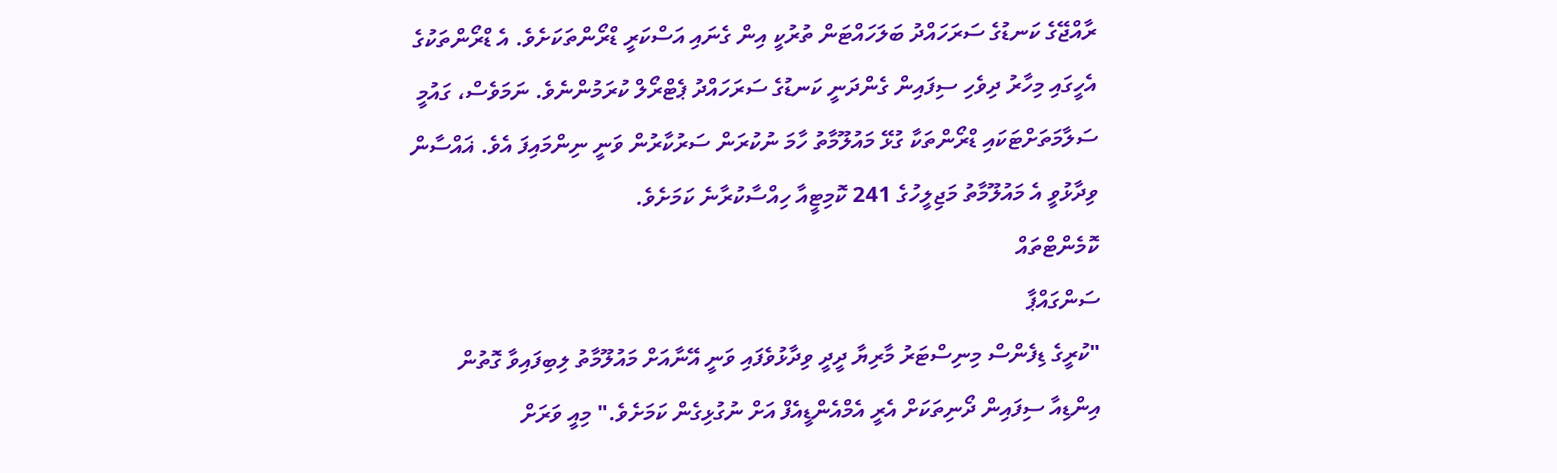ރާއްޖޭގެ ކަނޑުގެ ސަރަހައްދު ބަލަހައްޓަން ތުރުކީ އިން ގެނައި އަސްކަރީ ޑްރޯންތަކަށެވެ. އެ ޑްރޯންތަކުގެ އެހީގައި މިހާރު ދިވެހި ސިފައިން ގެންދަނީ ކަނޑުގެ ސަރަހައްދު ޕެޓްރޯލް ކުރަމުންނެވެ. ނަމަވެސް، ގައުމީ ސަލާމަތަށްޓަކައި ޑްރޯންތަކާ ގުޅޭ މައުލޫމާތު ހާމަ ނުކުރަން ސަރުކާރުން ވަނީ ނިންމައިފަ އެވެ. ޣައްސާން ވިދާޅުވީ އެ މައުލޫމާތު މަޖިލީހުގެ 241 ކޮމިޓީއާ ހިއްސާކުރާނެ ކަމަށެވެ.
ކޮމެންޓްތައް
ސަންގައްޕާ
"ކުރީގެ ޑިފެންސް މިނިސްޓަރު މާރިޔާ ދީދީ ވިދާޅުވެފައި ވަނީ އޭނާއަށް މައުލޫމާތު ލިބިފައިވާ ގޮތުން އިންޑިއާ ސިފައިން ދޯނިތަކަށް އެރީ އެމްއެންޑީއެފް އަށް ނުގުޅިގެން ކަމަށެވެ." މިއީ ވަރަށް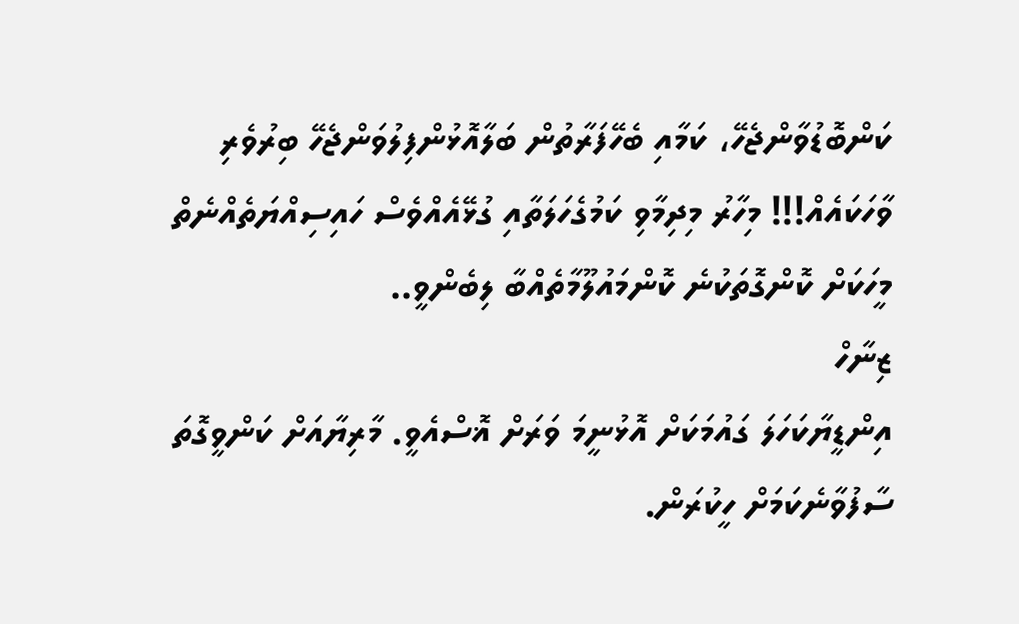ކަންބޮޑުވާންޖެހޭ، ކަމާއި ބެހޭފަރާތުން ބަލާއޮޅުންފިލުވަންޖެހޭ ބިރުވެރި ވާހަކައެއް!!! މިހާރު މިދިމާވި ކަމުގެހަލަތާއި ގުޅޭއެއްވެސް ހައިސިއްޔަތެއްނެތް މީހަކަށް ކޮންގޮތަކުނެ ކޮންމައުލޫމާތެއްބާ ލިބެންވީ..
ޒިނާހް
އިންޑީޔާކަހަލަ ގައުމަކަށް އޮޅުނީމަ ވަރަށް ޣޮސްއެވީ. މާރިޔާއަށް ކަންވީގޮތަ ސާފުވާނެކަމަށް ހީކުރަން.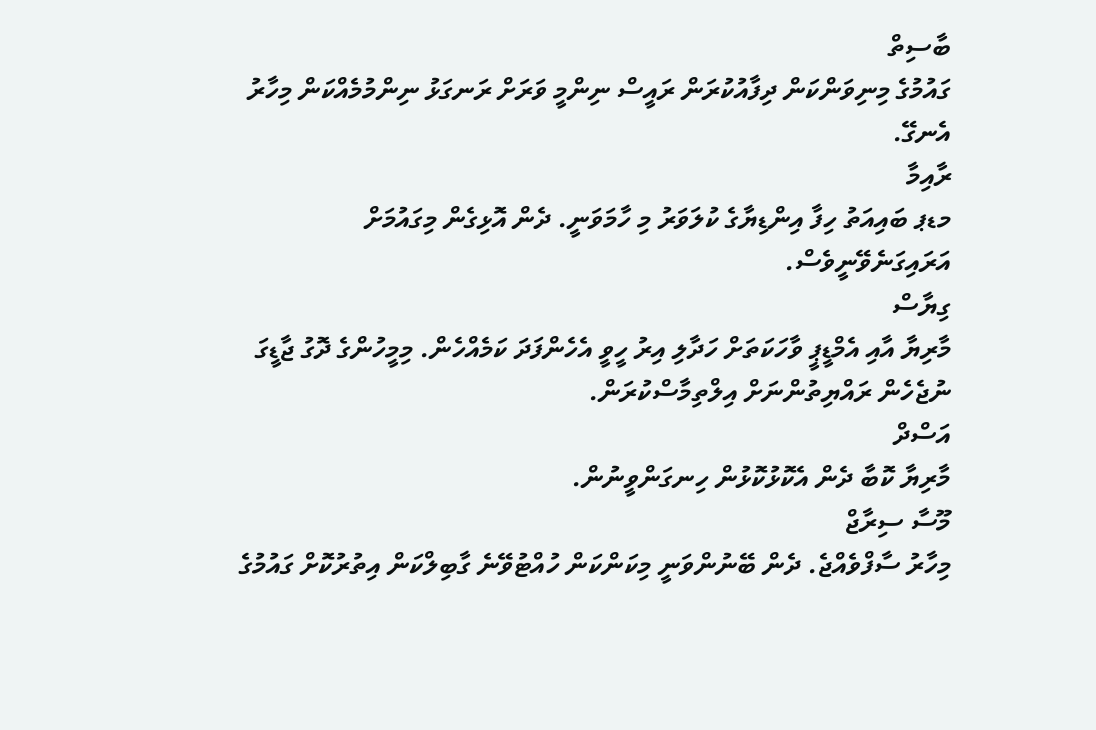ބާސިތް
ގައުމުގެ މިނިވަންކަން ދިފާއުކުރަން ރައީސް ނިންމީ ވަރަށް ރަނގަޅު ނިންމުމެއްކަން މިހާރު އެނގޭ.
ރާއިމާ
މޑޕ ބައިއަތު ހިފާ އިންޑިޔާގެ ކުލަވަރު މި ހާމަވަނީ. ދެން އޮޅިގެން މިގައުމަށް އަރައިގަނެވޭނީވެސް.
ގިޔާސް
މާރިޔާ އާއި އެމްޑީޕީ ވާހަކަތަށް ހަދާލި އިރު ހީވީ އެހެންފަދަ ކަމެއްހެން. މިމީހުންގެ ދޮގު ޖާޑީގަ ނުޖެހެން ރައްޔިތުންނަށް އިލްތިމާސްކުރަން.
އަސްދް
މާރިޔާ ކޮބާ ދެން އެކޮޅުކޮޅުން ހިނގަންވީނުން.
މޫސާ ސިރާޖް
މިހާރު ސާފްވެއްޖެ. ދެން ބޭނުންވަނީ މިކަންކަން ހުއްޓުވޭނެ ގާބިލްކަން އިތުރުކޮށް ގައުމުގެ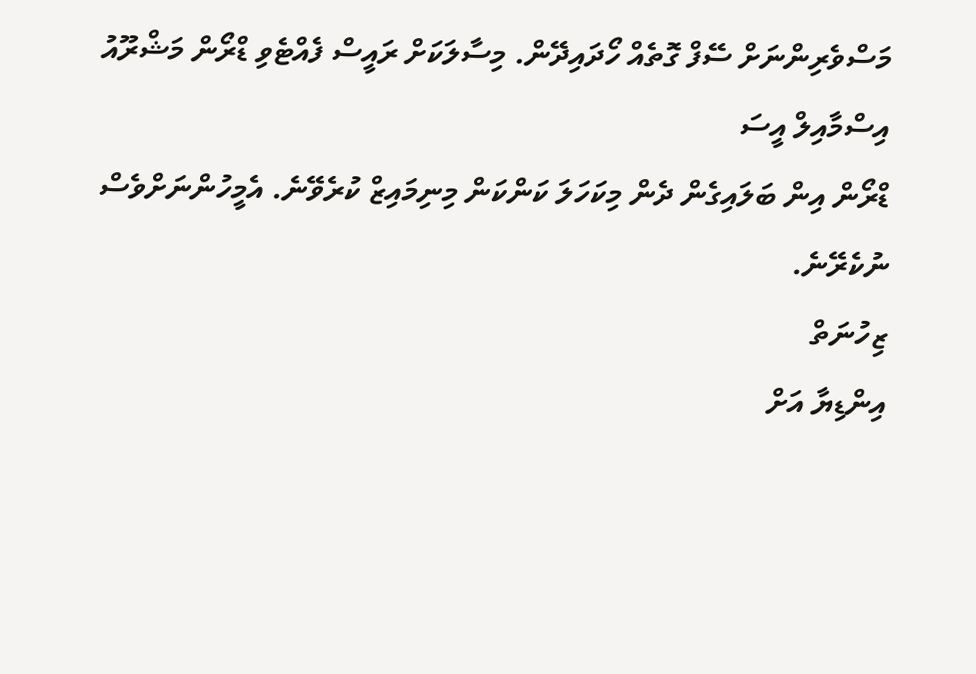މަސްވެރިންނަށް ސޭފް ގޮތެއް ހޯދައިދޭން. މިސާލަކަށް ރައީސް ފެއްޓެވި ޑްރޯން މަޝްރޫއު
އިސްމާއިލް އީސަ
ޑްރޯން އިން ބަލައިގެން ދެން މިކަހަލަ ކަންކަން މިނިމައިޒް ކުރެވޭނެ. އެމީހުންނަށްވެސް ނުކެރޭނެ.
ޒިހުނަތް
އިންޑިޔާ އަށް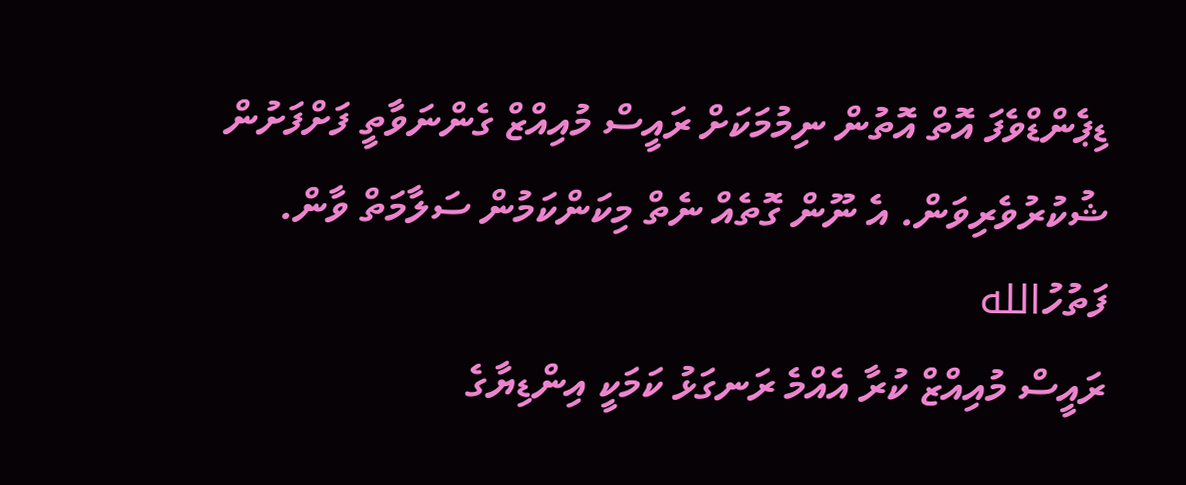ޑިޕެންޑްވެފަ އޮތް އޮތުން ނިމުމަކަށް ރައީސް މުއިއްޒް ގެންނަވާތީ ފަށްފަށުން ޝުކުރުވެރިވަން. އެ ނޫން ގޮތެއް ނެތް މިކަންކަމުން ސަލާމަތް ވާން.
ފަތުހުالله
ރައީސް މުއިއްޒް ކުރާ އެއްމެ ރަނގަޅު ކަމަކީ އިންޑިޔާގެ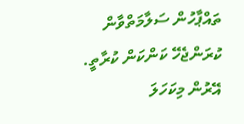ތައްޕާހުން ސަލާމަތްވާން ކުރަންޖެހޭ ކަންކަން ކުރާތީ. އޭރުން މިކަހަލަ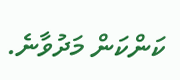ކަންކަން މަދުވާނެ.